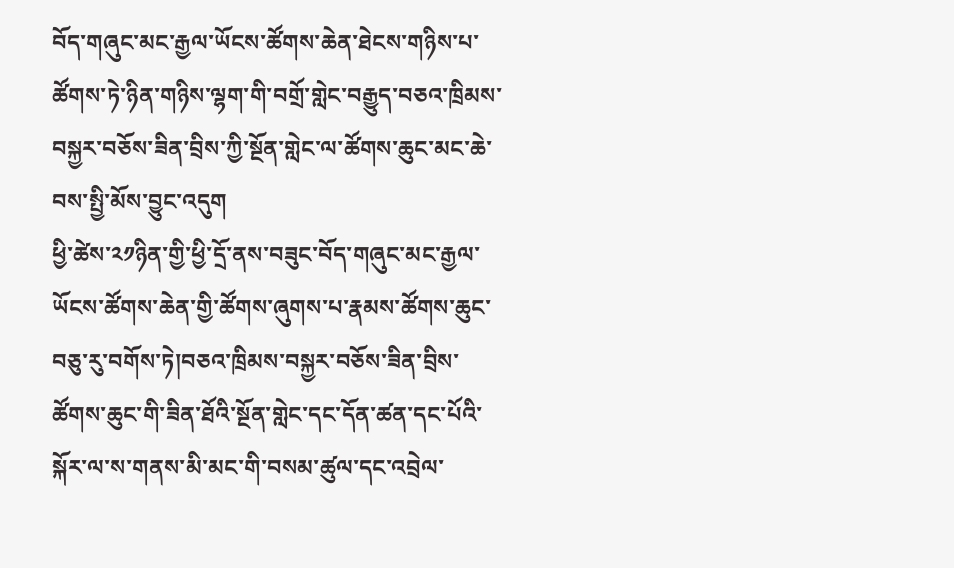བོད་གཞུང་མང་རྒྱལ་ཡོངས་ཚོགས་ཆེན་ཐེངས་གཉིས་པ་ཚོགས་ཏེ་ཉིན་གཉིས་ལྷག་གི་བགྲོ་གླེང་བརྒྱུད་བཅའ་ཁྲིམས་བསྐྱར་བཅོས་ཟིན་བྲིས་ཀྱི་སྔོན་གླེང་ལ་ཚོགས་ཆུང་མང་ཆེ་བས་སྤྱི་མོས་བྱུང་འདུག
ཕྱི་ཚེས་༢༡ཉིན་གྱི་ཕྱི་དྲོ་ནས་བཟུང་བོད་གཞུང་མང་རྒྱལ་ཡོངས་ཚོགས་ཆེན་གྱི་ཚོགས་ཞུགས་པ་རྣམས་ཚོགས་ཆུང་བཅུ་རུ་བགོས་ཏེ།བཅའ་ཁྲིམས་བསྐྱར་བཅོས་ཟིན་བྲིས་ཚོགས་ཆུང་གི་ཟིན་ཐོའི་སྔོན་གླེང་དང་དོན་ཚན་དང་པོའི་སྐོར་ལ་ས་གནས་མི་མང་གི་བསམ་ཚུལ་དང་འབྲེལ་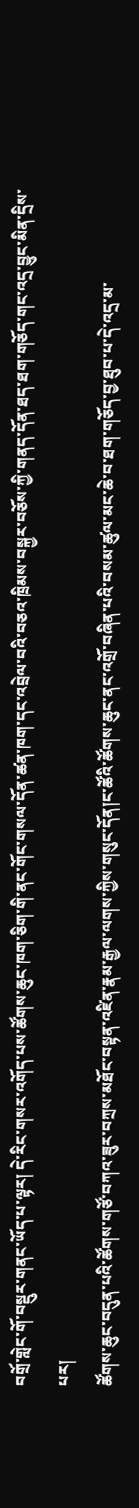བགྲོ་གླེང་གོ་བསྡུར་གནང་ཡོད་པ་ལྟར། དེ་རིང་གསར་འགོད་པས་ཚོགས་ཆུང་ཁག་ཅིག་གི་ནང་གོང་གསལ་དོན་ཚན་ཁག་དང་འབྲེལ་བའི་བཅའ་ཁྲིམས་བསྐྱར་བཅོས་ཀྱི་གནད་དོན་ཐད་ཐག་གཅོད་གང་འདྲ་བྱུང་མིན་དྲིས་པར།
ཚོགས་ཆུང་བདུན་པའི་ཚོགས་གཙོ་བཀའ་ཟུར་བཀྲས་མཐོང་བསྟན་འཛིན་རྣམ་རྒྱལ་ལགས་ཀྱིས་གསུང་དོན།ང་ཚོའི་ཚོགས་ཆུང་ནང་འགྲོ་བཞིན་པའི་བསམ་ཚུལ་མང་ཆེ་བ་ཐག་གཅོད་བྱ་ཐུབ་པ་དེ་འདྲ་མ་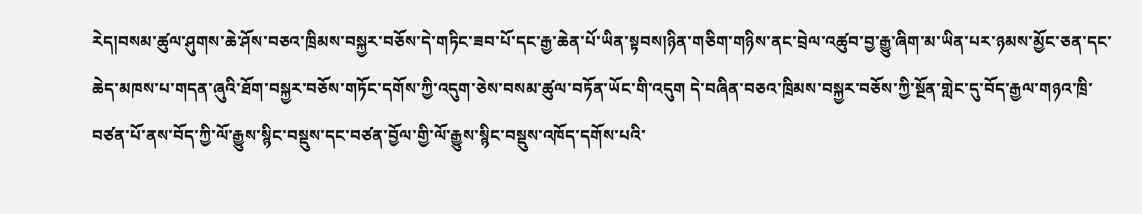རེད།བསམ་ཚུལ་ཤུགས་ཆེ་ཤོས་བཅའ་ཁྲིམས་བསྐྱར་བཅོས་དེ་གཏིང་ཟབ་པོ་དང་རྒྱ་ཆེན་པོ་ཡིན་སྟབས།ཉིན་གཅིག་གཉིས་ནང་བྲེལ་འཚུབ་བྱ་རྒྱུ་ཞིག་མ་ཡིན་པར་ཉམས་མྱོང་ཅན་དང་ཆེད་མཁས་པ་གདན་ཞུའི་ཐོག་བསྐྱར་བཅོས་གཏོང་དགོས་ཀྱི་འདུག་ཅེས་བསམ་ཚུལ་བཏོན་ཡོང་གི་འདུག དེ་བཞིན་བཅའ་ཁྲིམས་བསྐྱར་བཅོས་ཀྱི་སྔོན་གླེང་དུ་བོད་རྒྱལ་གཉའ་ཁྲི་བཙན་པོ་ནས་བོད་ཀྱི་ལོ་རྒྱུས་སྙིང་བསྡུས་དང་བཙན་བྱོལ་གྱི་ལོ་རྒྱུས་སྙིང་བསྡུས་འཁོད་དགོས་པའི་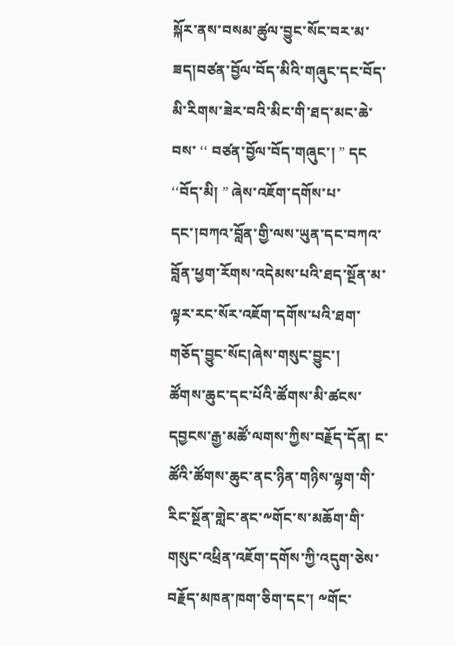སྐོར་ནས་བསམ་ཚུལ་བྱུང་སོང་བར་མ་ཟད།བཙན་བྱོལ་བོད་མིའི་གཞུང་དང་བོད་མི་རིགས་ཟེར་བའི་མིང་གི་ཐད་མང་ཆེ་བས་ ‘‘ བཙན་བྱོལ་བོད་གཞུང་། ” དང ‘‘བོད་མི། ” ཞེས་འཇོག་དགོས་པ་དང་།བཀའ་བློན་གྱི་ལས་ཡུན་དང་བཀའ་བློན་ཕྱག་རོགས་འདེམས་པའི་ཐད་སྔོན་མ་ལྟར་རང་སོར་འཇོག་དགོས་པའི་ཐག་གཅོད་བྱུང་སོང།ཞེས་གསུང་བྱུང་།
ཚོགས་ཆུང་དང་པོའི་ཚོགས་མི་ཚངས་དབྱངས་རྒྱ་མཚོ་ལགས་ཀྱིས་བརྗོད་དོན། ང་ཚོའི་ཚོགས་ཆུང་ནང་ཉིན་གཉིས་ལྷག་གི་རིང་སྔོན་གླེང་ནང་༸གོང་ས་མཆོག་གི་གསུང་འཕྲིན་འཇོག་དགོས་ཀྱི་འདུག་ཅེས་བརྗོད་མཁན་ཁག་ཅིག་དང་། ༸གོང་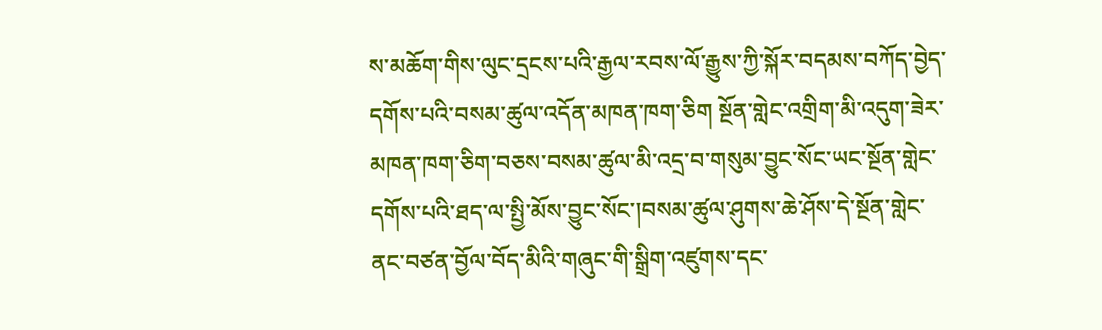ས་མཆོག་གིས་ལུང་དྲངས་པའི་རྒྱལ་རབས་ལོ་རྒྱུས་ཀྱི་སྐོར་བདམས་བཀོད་བྱེད་དགོས་པའི་བསམ་ཚུལ་འདོན་མཁན་ཁག་ཅིག སྔོན་གླེང་འགྲིག་མི་འདུག་ཟེར་མཁན་ཁག་ཅིག་བཅས་བསམ་ཚུལ་མི་འདྲ་བ་གསུམ་བྱུང་སོང་ཡང་སྔོན་གླེང་དགོས་པའི་ཐད་ལ་སྤྱི་མོས་བྱུང་སོང་།བསམ་ཚུལ་ཤུགས་ཆེ་ཤོས་དེ་སྔོན་གླེང་ནང་བཙན་བྱོལ་བོད་མིའི་གཞུང་གི་སྒྲིག་འཛུགས་དང་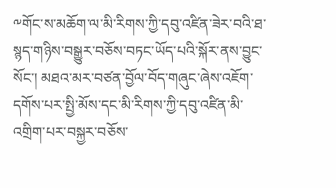༸གོང་ས་མཆོག་ལ་མི་རིགས་ཀྱི་དབུ་འཛིན་ཟེར་བའི་ཐ་སྙད་གཉིས་བསྒྱུར་བཅོས་བཏང་ཡོད་པའི་སྐོར་ནས་བྱུང་སོང་། མཐའ་མར་བཙན་བྱོལ་བོད་གཞུང་ཞེས་འཇོག་དགོས་པར་སྤྱི་མོས་དང་མི་རིགས་ཀྱི་དབུ་འཛིན་མི་འགྲིག་པར་བསྐྱར་བཅོས་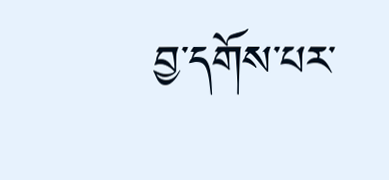བྱ་དགོས་པར་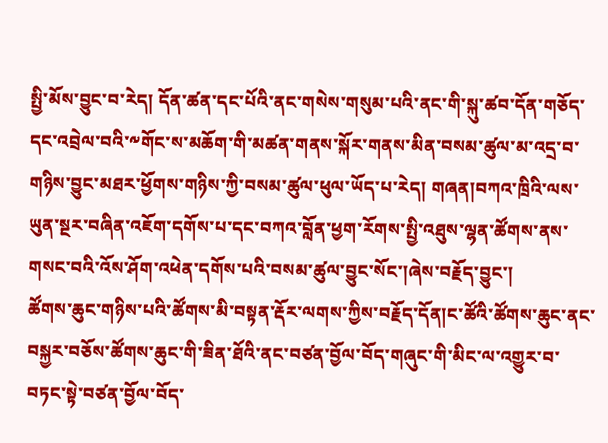སྤྱི་མོས་བྱུང་བ་རེད། དོན་ཚན་དང་པོའི་ནང་གསེས་གསུམ་པའི་ནང་གི་སྐུ་ཚབ་དོན་གཅོད་དང་འབྲེལ་བའི་༸གོང་ས་མཆོག་གི་མཚན་གནས་སྐོར་གནས་མིན་བསམ་ཚུལ་མ་འདྲ་བ་གཉིས་བྱུང་མཐར་ཕྱོགས་གཉིས་ཀྱི་བསམ་ཚུལ་ཕུལ་ཡོད་པ་རེད། གཞན།བཀའ་ཁྲིའི་ལས་ཡུན་སྔར་བཞིན་འཇོག་དགོས་པ་དང་བཀའ་བློན་ཕྱག་རོགས་སྤྱི་འཐུས་ལྷན་ཚོགས་ནས་གསང་བའི་འོས་ཤོག་འཕེན་དགོས་པའི་བསམ་ཚུལ་བྱུང་སོང་།ཞེས་བརྗོད་བྱུང་།
ཚོགས་ཆུང་གཉིས་པའི་ཚོགས་མི་བསྟན་རྡོར་ལགས་ཀྱིས་བརྗོད་དོན།ང་ཚོའི་ཚོགས་ཆུང་ནང་བསྐྱར་བཅོས་ཚོགས་ཆུང་གི་ཟིན་ཐོའི་ནང་བཙན་བྱོལ་བོད་གཞུང་གི་མིང་ལ་འགྱུར་བ་བཏང་སྟེ་བཙན་བྱོལ་བོད་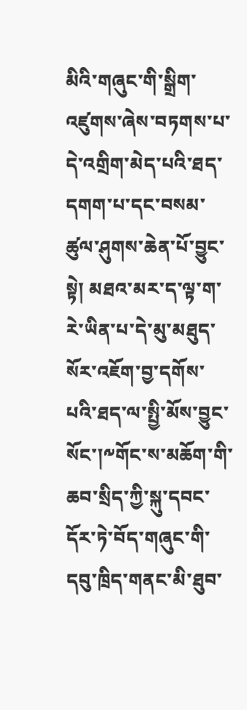མིའི་གཞུང་གི་སྒྲིག་འཛུགས་ཞེས་བཏགས་པ་དེ་འགྲིག་མེད་པའི་ཐད་དགག་པ་དང་བསམ་ཚུལ་ཤུགས་ཆེན་པོ་བྱུང་སྟེ། མཐའ་མར་ད་ལྟ་ག་རེ་ཡིན་པ་དེ་མུ་མཐུད་སོར་འཇོག་བྱ་དགོས་པའི་ཐད་ལ་སྤྱི་མོས་བྱུང་སོང་།༸གོང་ས་མཆོག་གི་ཆབ་སྲིད་ཀྱི་སྐུ་དབང་དོར་ཏེ་བོད་གཞུང་གི་དབུ་ཁྲིད་གནང་མི་ཐུབ་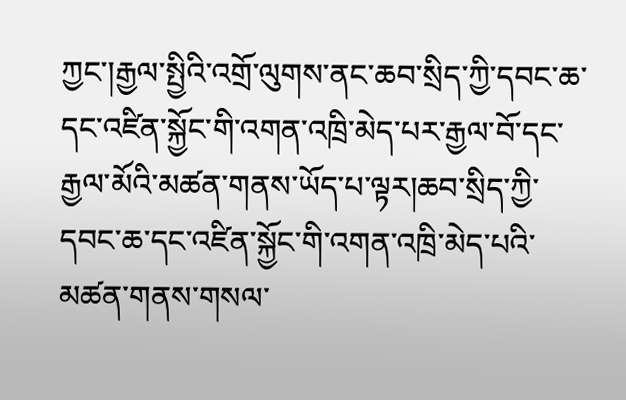ཀྱང་།རྒྱལ་སྤྱིའི་འགྲོ་ལུགས་ནང་ཆབ་སྲིད་ཀྱི་དབང་ཆ་དང་འཛིན་སྐྱོང་གི་འགན་འཁྲི་མེད་པར་རྒྱལ་བོ་དང་རྒྱལ་མོའི་མཚན་གནས་ཡོད་པ་ལྟར།ཆབ་སྲིད་ཀྱི་དབང་ཆ་དང་འཛིན་སྐྱོང་གི་འགན་འཁྲི་མེད་པའི་མཚན་གནས་གསལ་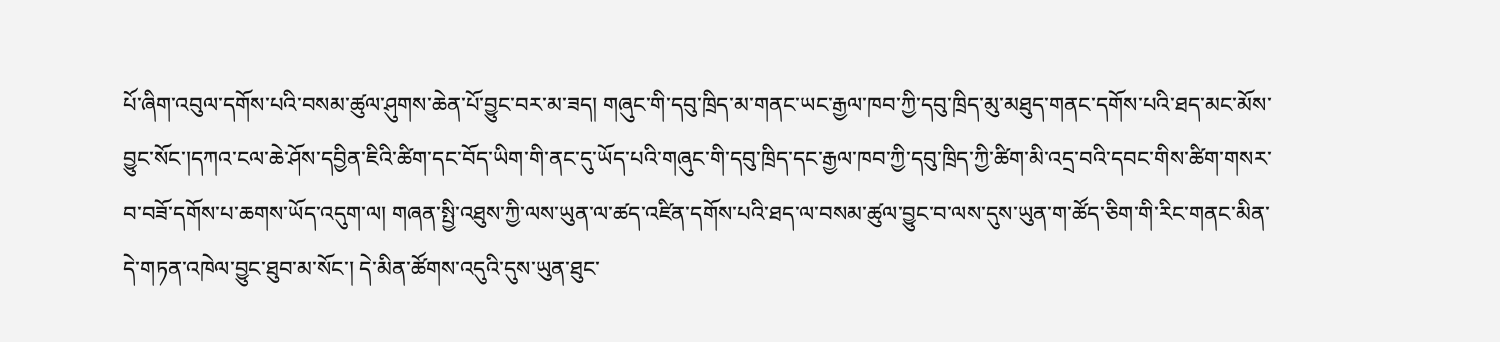པོ་ཞིག་འབུལ་དགོས་པའི་བསམ་ཚུལ་ཤུགས་ཆེན་པོ་བྱུང་བར་མ་ཟད། གཞུང་གི་དབུ་ཁྲིད་མ་གནང་ཡང་རྒྱལ་ཁབ་ཀྱི་དབུ་ཁྲིད་མུ་མཐུད་གནང་དགོས་པའི་ཐད་མང་མོས་བྱུང་སོང་།དཀའ་ངལ་ཆེ་ཤོས་དབྱིན་ཇིའི་ཚིག་དང་བོད་ཡིག་གི་ནང་དུ་ཡོད་པའི་གཞུང་གི་དབུ་ཁྲིད་དང་རྒྱལ་ཁབ་ཀྱི་དབུ་ཁྲིད་ཀྱི་ཚིག་མི་འདྲ་བའི་དབང་གིས་ཚིག་གསར་བ་བཟོ་དགོས་པ་ཆགས་ཡོད་འདུག་ལ། གཞན་སྤྱི་འཐུས་ཀྱི་ལས་ཡུན་ལ་ཚད་འཛིན་དགོས་པའི་ཐད་ལ་བསམ་ཚུལ་བྱུང་བ་ལས་དུས་ཡུན་ག་ཚོད་ཅིག་གི་རིང་གནང་མིན་དེ་གཏན་འཁེལ་བྱུང་ཐུབ་མ་སོང་། དེ་མིན་ཚོགས་འདུའི་དུས་ཡུན་ཐུང་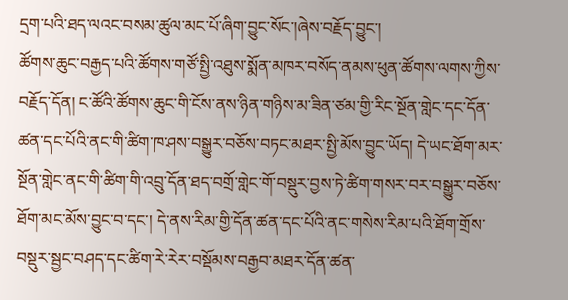དྲག་པའི་ཐད་ལའང་བསམ་ཚུལ་མང་པོ་ཞིག་བྱུང་སོང་།ཞེས་བརྗོད་བྱུང་།
ཚོགས་ཆུང་བརྒྱད་པའི་ཚོགས་གཙོ་སྤྱི་འཐུས་སྨོན་མཁར་བསོད་ནམས་ཕུན་ཚོགས་ལགས་ཀྱིས་བརྗོད་དོན། ང་ཚོའི་ཚོགས་ཆུང་གི་ངོས་ནས་ཉིན་གཉིས་མ་ཟིན་ཙམ་གྱི་རིང་སྔོན་གླེང་དང་དོན་ཚན་དང་པོའི་ནང་གི་ཚིག་ཁ་ཤས་བསྒྱུར་བཅོས་བཏང་མཐར་སྤྱི་མོས་བྱུང་ཡོད། དེ་ཡང་ཐོག་མར་སྔོན་གླེང་ནང་གི་ཚིག་གི་འབྲུ་དོན་ཐད་བགྲོ་གླེང་གོ་བསྡུར་བྱས་ཏེ་ཚིག་གསར་བར་བསྒྱུར་བཅོས་ཐོག་མང་མོས་བྱུང་བ་དང་། དེ་ནས་རིམ་གྱི་དོན་ཚན་དང་པོའི་ནང་གསེས་རིམ་པའི་ཐོག་གྲོས་བསྡུར་སྦྱང་བཤད་དང་ཚིག་རེ་རེར་བསྡོམས་བརྒྱབ་མཐར་དོན་ཚན་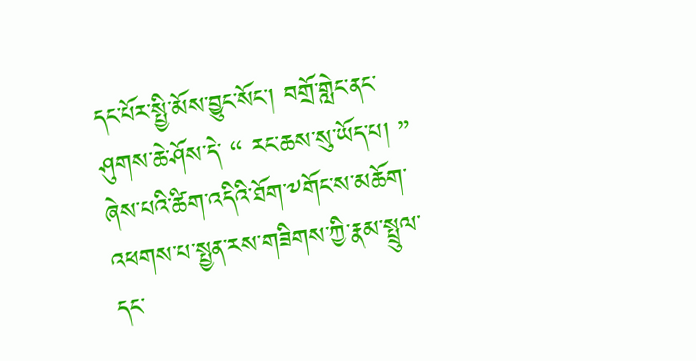དང་པོར་སྤྱི་མོས་བྱུང་སོང་། བགྲོ་གླེང་ནང་ཤུགས་ཆེ་ཤོས་དེ་ ‘‘ རང་ཆས་སུ་ཡོད་པ། ” ཞེས་པའི་ཚིག་འདིའི་ཐོག་༸གོང་ས་མཆོག་འཕགས་པ་སྤྱན་རས་གཟིགས་ཀྱི་རྣམ་སྤྲུལ་དང་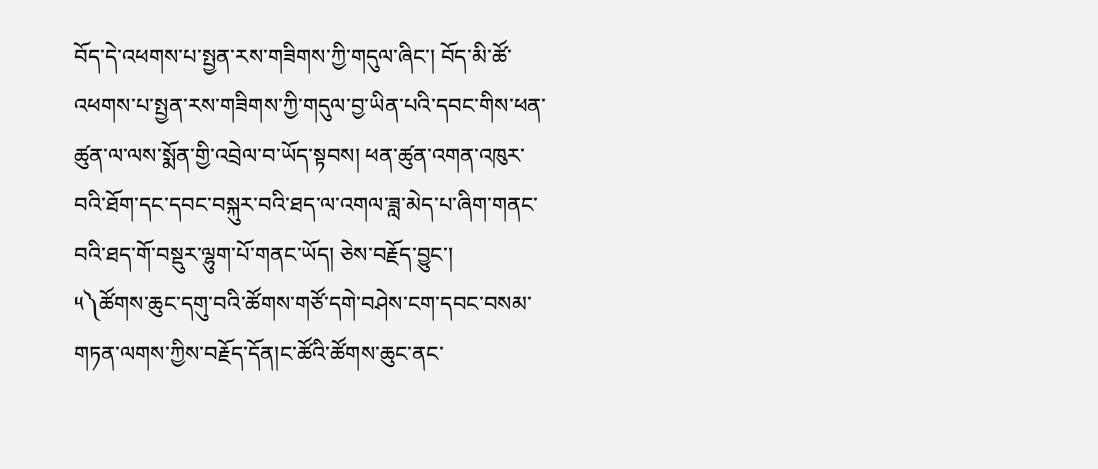བོད་དེ་འཕགས་པ་སྤྱན་རས་གཟིགས་ཀྱི་གདུལ་ཞིང་། བོད་མི་ཚོ་འཕགས་པ་སྤྱན་རས་གཟིགས་ཀྱི་གདུལ་བྱ་ཡིན་པའི་དབང་གིས་ཕན་ཚུན་ལ་ལས་སྨོན་གྱི་འབྲེལ་བ་ཡོད་སྟབས། ཕན་ཚུན་འགན་འཁུར་བའི་ཐོག་དང་དབང་བསྐུར་བའི་ཐད་ལ་འགལ་ཟླ་མེད་པ་ཞིག་གནང་བའི་ཐད་གོ་བསྡུར་ལྷུག་པོ་གནང་ཡོད། ཅེས་བརྗོད་བྱུང་།
༥༽ཚོགས་ཆུང་དགུ་བའི་ཚོགས་གཙོ་དགེ་བཤེས་ངག་དབང་བསམ་གཏན་ལགས་ཀྱིས་བརྗོད་དོན།ང་ཚོའི་ཚོགས་ཆུང་ནང་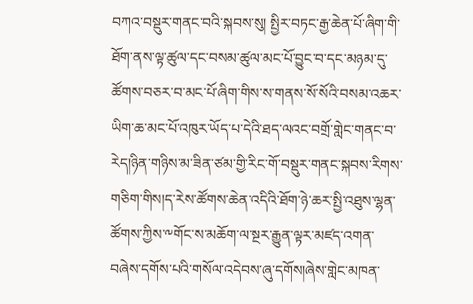བཀའ་བསྡུར་གནང་བའི་སྐབས་སུ། སྤྱིར་བཏང་རྒྱ་ཆེན་པོ་ཞིག་གི་ཐོག་ནས་ལྟ་ཚུལ་དང་བསམ་ཚུལ་མང་པོ་བྱུང་བ་དང་མཉམ་དུ་ཚོགས་བཅར་བ་མང་པོ་ཞིག་གིས་ས་གནས་སོ་སོའི་བསམ་འཆར་ཡིག་ཆ་མང་པོ་འཁུར་ཡོད་པ་དེའི་ཐད་ལའང་བགྲོ་གླེང་གནང་བ་རེད།ཉིན་གཉིས་མ་ཟིན་ཙམ་གྱི་རིང་གོ་བསྡུར་གནང་སྐབས་རིགས་གཅིག་གིས།ད་རེས་ཚོགས་ཆེན་འདིའི་ཐོག་ཉེ་ཆར་སྤྱི་འཐུས་ལྷན་ཚོགས་ཀྱིས་༸གོང་ས་མཆོག་ལ་སྔར་རྒྱུན་ལྟར་མཛད་འགན་བཞེས་དགོས་པའི་གསོལ་འདེབས་ཞུ་དགོས།ཞེས་གླེང་མཁན་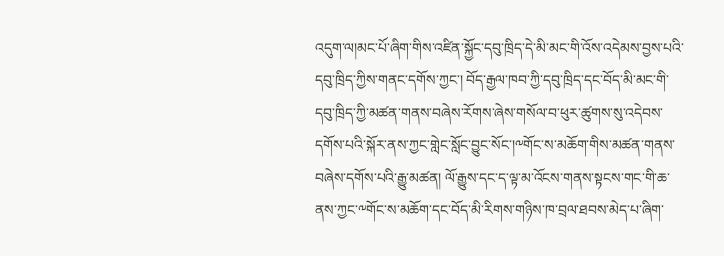འདུག་ལ།མང་པོ་ཞིག་གིས་འཛིན་སྐྱོང་དབུ་ཁྲིད་དེ་མི་མང་གི་འོས་འདེམས་བྱས་པའི་དབུ་ཁྲིད་ཀྱིས་གནང་དགོས་ཀྱང་། བོད་རྒྱལ་ཁབ་ཀྱི་དབུ་ཁྲིད་དང་བོད་མི་མང་གི་དབུ་ཁྲིད་ཀྱི་མཚན་གནས་བཞེས་རོགས་ཞེས་གསོལ་བ་ཕུར་ཚུགས་སུ་འདེབས་དགོས་པའི་སྐོར་ནས་ཀྱང་གླེང་སློང་བྱུང་སོང་།༸གོང་ས་མཆོག་གིས་མཚན་གནས་བཞེས་དགོས་པའི་རྒྱུ་མཚན། ལོ་རྒྱུས་དང་ད་ལྟ་མ་འོངས་གནས་སྟངས་གང་གི་ཆ་ནས་ཀྱང་༸གོང་ས་མཆོག་དང་བོད་མི་རིགས་གཉིས་ཁ་བྲལ་ཐབས་མེད་པ་ཞིག་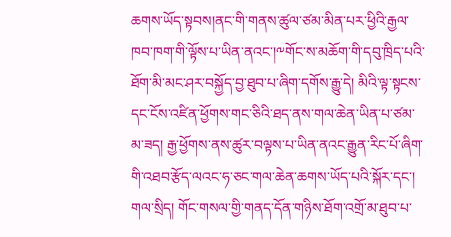ཆགས་ཡོད་སྟབས།ནང་གི་གནས་ཚུལ་ཙམ་མིན་པར་ཕྱིའི་རྒྱལ་ཁབ་ཁག་གི་ལྟོས་པ་ཡིན་ནའང་།༸གོང་ས་མཆོག་གི་དབུ་ཁྲིད་པའི་ཐོག་མི་མང་ཤར་བསྐྱོད་བྱ་ཐུབ་པ་ཞིག་དགོས་རྒྱུ་དེ། མིའི་ལྟ་སྟངས་དང་ངོས་འཛིན་ཕྱོགས་གང་ཅིའི་ཐད་ནས་གལ་ཆེན་ཡིན་པ་ཙམ་མ་ཟད། རྒྱ་ཕྱོགས་ནས་ཚུར་བལྟས་པ་ཡིན་ནའང་རྒྱུན་རིང་པོ་ཞིག་གི་འཐབ་རྩོད་ལའང་ཧ་ཅང་གལ་ཆེན་ཆགས་ཡོད་པའི་སྐོར་དང་། གལ་སྲིད། གོང་གསལ་གྱི་གནད་དོན་གཉིས་ཐོག་འགྲོ་མ་ཐུབ་པ་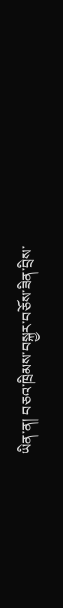ཡིན་ན། བཅའ་ཁྲིམས་བསྐྱར་བཅོས་ཟིན་བྲིས་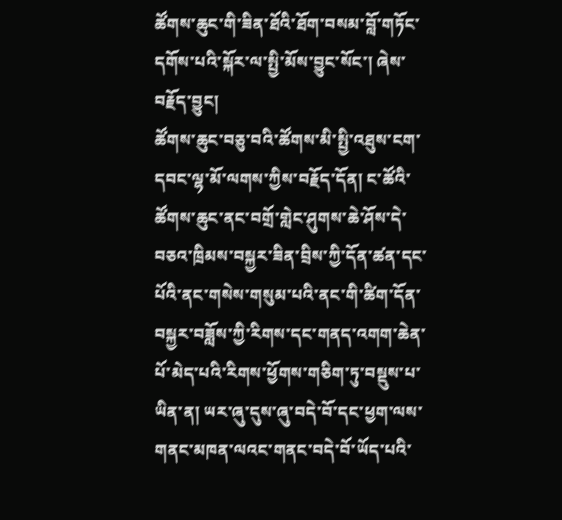ཚོགས་ཆུང་གི་ཟིན་ཐོའི་ཐོག་བསམ་བློ་གཏོང་དགོས་པའི་སྐོར་ལ་སྤྱི་མོས་བྱུང་སོང་། ཞེས་བརྗོད་བྱུང།
ཚོགས་ཆུང་བཅུ་བའི་ཚོགས་མི་སྤྱི་འཐུས་ངག་དབང་ལྷ་མོ་ལགས་ཀྱིས་བརྗོད་དོན། ང་ཚོའི་ཚོགས་ཆུང་ནང་བགྲོ་གླེང་ཤུགས་ཆེ་ཤོས་དེ་བཅའ་ཁྲིམས་བསྐྱར་ཟིན་བྲིས་ཀྱི་དོན་ཚན་དང་པོའི་ནང་གསེས་གསུམ་པའི་ནང་གི་ཚིག་དོན་བསྐྱར་བཟློས་ཀྱི་རིགས་དང་གནད་འགག་ཆེན་པོ་མེད་པའི་རིགས་ཕྱོགས་གཅིག་ཏུ་བསྡུས་པ་ཡིན་ན། ཡར་ཞུ་དུས་ཞུ་བདེ་བོ་དང་ཕྱག་ལས་གནང་མཁན་ལའང་གནང་བདེ་བོ་ཡོད་པའི་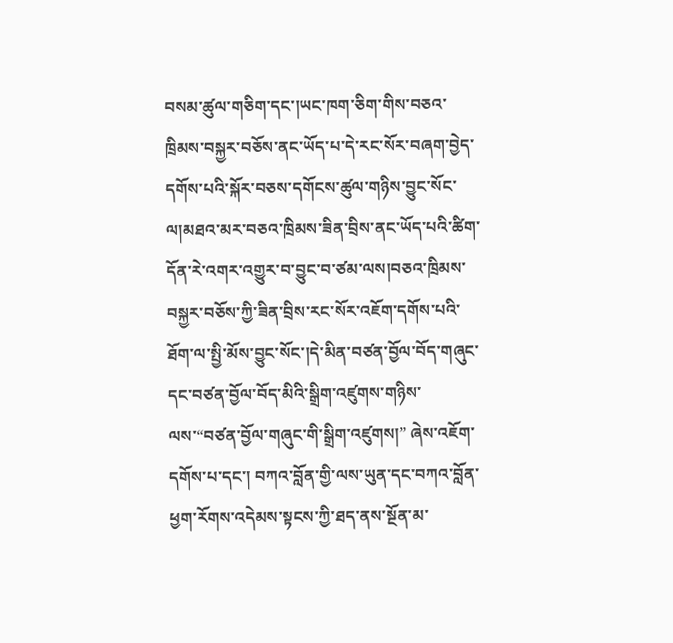བསམ་ཚུལ་གཅིག་དང་།ཡང་ཁག་ཅིག་གིས་བཅའ་ཁྲིམས་བསྐྱར་བཅོས་ནང་ཡོད་པ་དེ་རང་སོར་བཞག་བྱེད་དགོས་པའི་སྐོར་བཅས་དགོངས་ཚུལ་གཉིས་བྱུང་སོང་ལ།མཐའ་མར་བཅའ་ཁྲིམས་ཟིན་བྲིས་ནང་ཡོད་པའི་ཚིག་དོན་རེ་འགར་འགྱུར་བ་བྱུང་བ་ཙམ་ལས།བཅའ་ཁྲིམས་བསྐྱར་བཅོས་ཀྱི་ཟིན་བྲིས་རང་སོར་འཇོག་དགོས་པའི་ཐོག་ལ་སྤྱི་མོས་བྱུང་སོང་།དེ་མིན་བཙན་བྱོལ་བོད་གཞུང་དང་བཙན་བྱོལ་བོད་མིའི་སྒྲིག་འཛུགས་གཉིས་ལས་“བཙན་བྱོལ་གཞུང་གི་སྒྲིག་འཛུགས།” ཞེས་འཇོག་དགོས་པ་དང་། བཀའ་བློན་གྱི་ལས་ཡུན་དང་བཀའ་བློན་ཕྱག་རོགས་འདེམས་སྟངས་ཀྱི་ཐད་ནས་སྔོན་མ་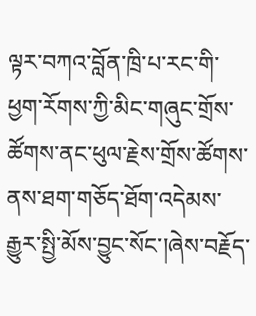ལྟར་བཀའ་བློན་ཁྲི་པ་རང་གི་ཕྱག་རོགས་ཀྱི་མིང་གཞུང་གྲོས་ཚོགས་ནང་ཕུལ་རྗེས་གྲོས་ཚོགས་ནས་ཐག་གཅོད་ཐོག་འདེམས་རྒྱུར་སྤྱི་མོས་བྱུང་སོང་།ཞེས་བརྗོད་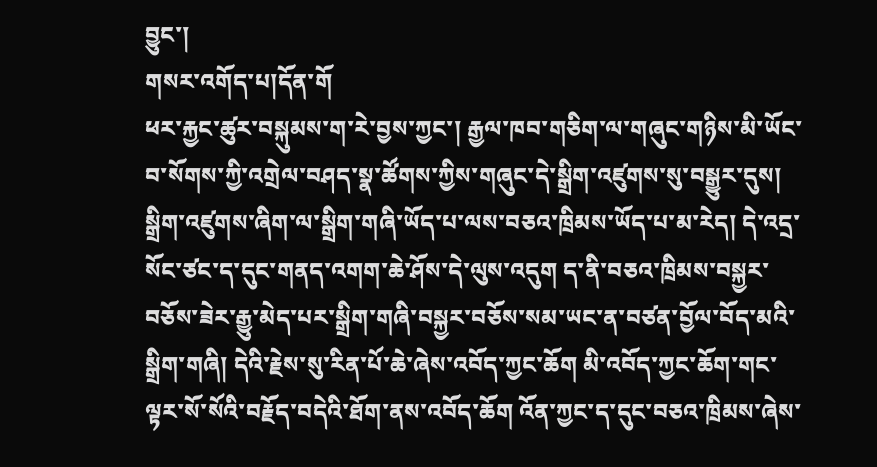བྱུང་།
གསར་འགོད་པ།དོན་གོ
ཕར་རྐྱང་ཚུར་བསྐུམས་ག་རེ་བྱས་ཀྱང་། རྒྱལ་ཁབ་གཅིག་ལ་གཞུང་གཉིས་མི་ཡོང་བ་སོགས་ཀྱི་འགྲེལ་བཤད་སྣ་ཚོགས་ཀྱིས་གཞུང་དེ་སྒྲིག་འཛུགས་སུ་བསྒྱུར་དུས། སྒྲིག་འཛུགས་ཞིག་ལ་སྒྲིག་གཞི་ཡོད་པ་ལས་བཅའ་ཁྲིམས་ཡོད་པ་མ་རེད། དེ་འདྲ་སོང་ཙང་ད་དུང་གནད་འགག་ཆེ་ཤོས་དེ་ལུས་འདུག ད་ནི་བཅའ་ཁྲིམས་བསྐྱར་བཅོས་ཟེར་རྒྱུ་མེད་པར་སྒྲིག་གཞི་བསྐྱར་བཅོས་སམ་ཡང་ན་བཙན་བྱོལ་བོད་མའི་སྒྲིག་གཞི། དེའི་རྗེས་སུ་རིན་པོ་ཆེ་ཞེས་འབོད་ཀྱང་ཆོག མི་འབོད་ཀྱང་ཆོག་གང་ལྟར་སོ་སོའི་བརྗོད་བདེའི་ཐོག་ནས་འབོད་ཆོག འོན་ཀྱང་ད་དུང་བཅའ་ཁྲིམས་ཞེས་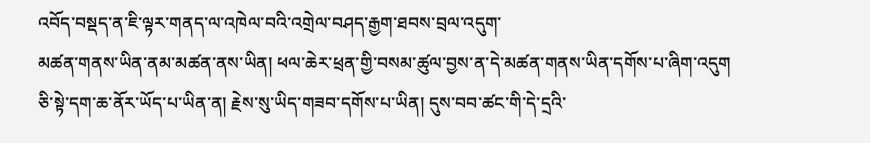འབོད་བསྡད་ན་ཇི་ལྟར་གནད་ལ་འཁེལ་བའི་འགྲེལ་བཤད་རྒྱག་ཐབས་བྲལ་འདུག་
མཚན་གནས་ཡིན་ནམ་མཚན་ནས་ཡིན། ཕལ་ཆེར་ཕྲན་གྱི་བསམ་ཚུལ་བྱས་ན་དེ་མཚན་གནས་ཡིན་དགོས་པ་ཞིག་འདུག ཅི་སྟེ་དག་ཆ་ནོར་ཡོད་པ་ཡིན་ན། རྗེས་སུ་ཡིད་གཟབ་དགོས་པ་ཡིན། དུས་བབ་ཚང་གི་དེ་དྲའི་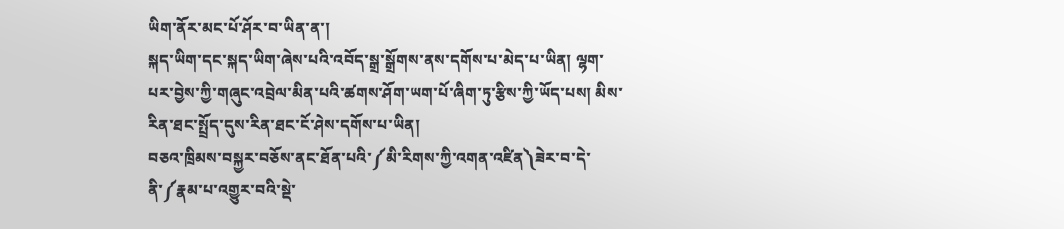ཡིག་ནོར་མང་པོ་ཤོར་བ་ཡིན་ན་།
སྐད་ཡིག་དང་སྐད་ཡིག་ཞེས་པའི་འབོད་སྒྲ་སྒྲོགས་ནས་དགོས་པ་མེད་པ་ཡིན། ལྷག་པར་བྱེས་ཀྱི་གཞུང་འབྲེལ་མིན་པའི་ཚགས་ཤོག་ཡག་པོ་ཞིག་ཏུ་རྩིས་ཀྱི་ཡོད་པས། མིས་རིན་ཐང་སྤྲོད་དུས་རིན་ཐང་ངོ་ཤེས་དགོས་པ་ཡིན།
བཅའ་ཁྲིམས་བསྐྱར་བཅོས་ནང་ཐོན་པའི་༼མི་རིགས་ཀྱི་འགན་འཛིན༽ཟེར་བ་དེ་ནི་༼རྣམ་པ་འགྱུར་བའི་སྡེ་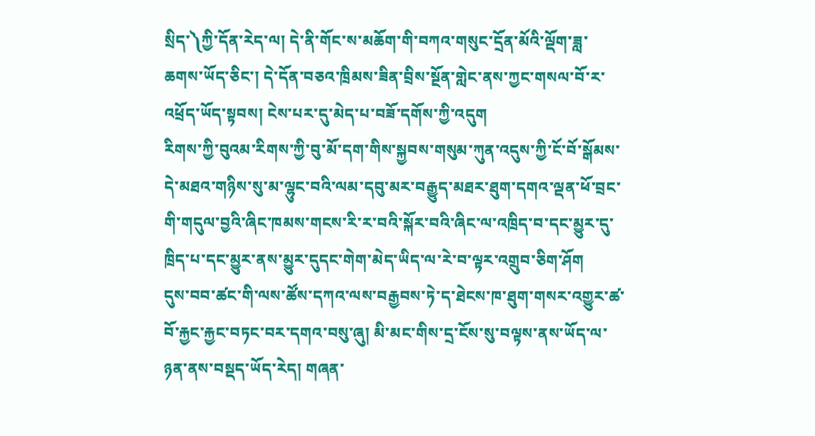སྲིད་༽ཀྱི་དོན་རེད་ལ། དེ་ནི་གོང་ས་མཆོག་གི་བཀའ་གསུང་དྲོན་མོའི་ལྡོག་ཟླ་ཆགས་ཡོད་ཅིང་། དེ་དོན་བཅའ་ཁྲིམས་ཟིན་བྲིས་སྔོན་གླེང་ནས་ཀྱང་གསལ་བོ་ར་འཕྲོད་ཡོད་སྟབས། ངེས་པར་དུ་མེད་པ་བཟོ་དགོས་ཀྱི་འདུག
རིགས་ཀྱི་བུའམ་རིགས་ཀྱི་བུ་མོ་དག་གིས་སྐྱབས་གསུམ་ཀུན་འདུས་ཀྱི་ངོ་བོ་སྒོམས་དེ་མཐའ་གཉིས་སུ་མ་ལྷུང་བའི་ལམ་དབུ་མར་བརྒྱུད་མཐར་ཐུག་དགའ་ལྡན་ཕོ་བྲང་གི་གདུལ་བྱའི་ཞིང་ཁམས་གངས་རི་ར་བའི་སྐོར་བའི་ཞིང་ལ་འཁྲིད་བ་དང་མྱུར་དུ་ཁྲིད་པ་དང་མྱུར་ནས་མྱུར་དུདང་གེག་མེད་ཡིད་ལ་རེ་བ་ལྟར་འགྲུབ་ཅིག་ཤོག
དུས་བབ་ཚང་གི་ལས་ཚོས་དཀའ་ལས་བརྒྱབས་ཏེ་ད་ཐེངས་ཁ་ཐུག་གསར་འགྱུར་ཚ་བོ་རྐྱང་རྐྱང་བཏང་བར་དགའ་བསུ་ཞུ། མི་མང་གིས་དྲ་ངོས་སུ་བལྟས་ནས་ཡོད་ལ་ཉན་ནས་བསྡད་ཡོད་རེད། གཞན་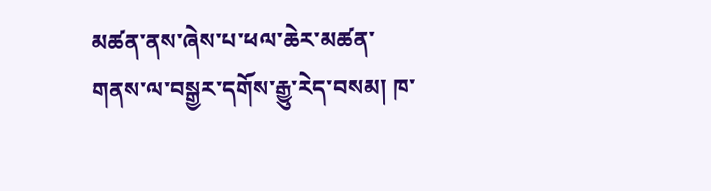མཚན་ནས་ཞེས་པ་ཕལ་ཆེར་མཚན་གནས་ལ་བསྒྱར་དགོས་རྒྱུ་རེད་བསམ། ཁ་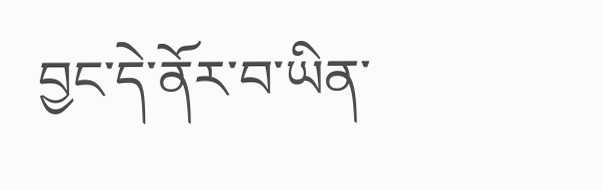བྱང་དེ་ནོར་བ་ཡིན་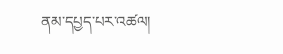ནམ་དཔྱད་པར་འཚལ།